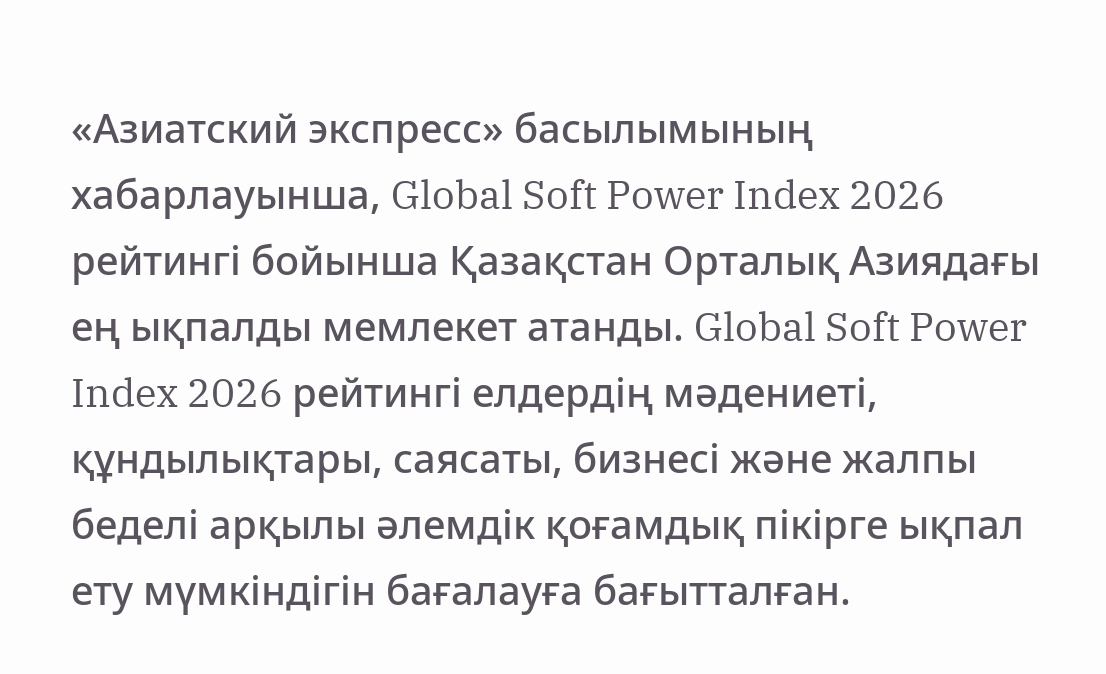«Азиатский экспресс» басылымының хабарлауынша, Global Soft Power Index 2026 рейтингі бойынша Қазақстан Орталық Азиядағы ең ықпалды мемлекет атанды. Global Soft Power Index 2026 рейтингі елдердің мәдениеті, құндылықтары, саясаты, бизнесі және жалпы беделі арқылы әлемдік қоғамдық пікірге ықпал ету мүмкіндігін бағалауға бағытталған.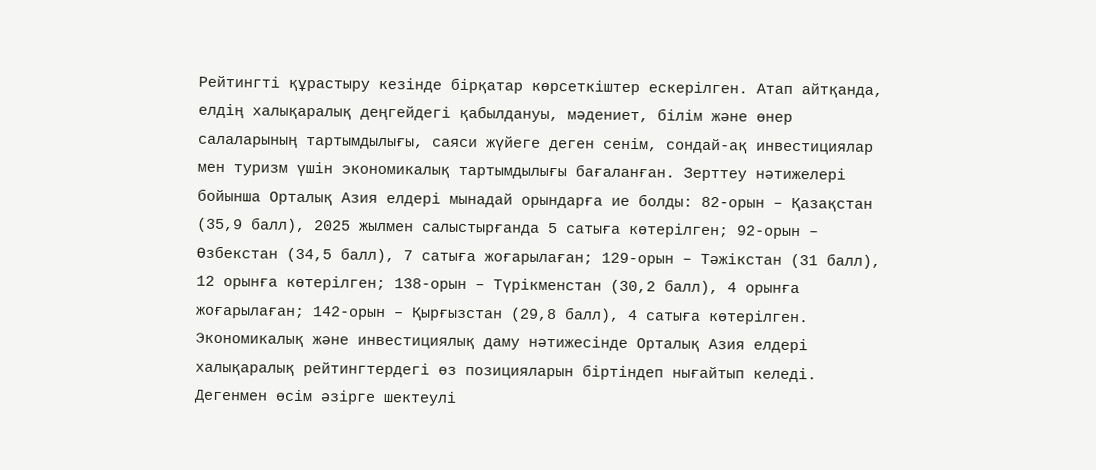Рейтингті құрастыру кезінде бірқатар көрсеткіштер ескерілген. Атап айтқанда, елдің халықаралық деңгейдегі қабылдануы, мәдениет, білім және өнер салаларының тартымдылығы, саяси жүйеге деген сенім, сондай-ақ инвестициялар мен туризм үшін экономикалық тартымдылығы бағаланған. Зерттеу нәтижелері бойынша Орталық Азия елдері мынадай орындарға ие болды: 82-орын – Қазақстан (35,9 балл), 2025 жылмен салыстырғанда 5 сатыға көтерілген; 92-орын – Өзбекстан (34,5 балл), 7 сатыға жоғарылаған; 129-орын – Тәжікстан (31 балл), 12 орынға көтерілген; 138-орын – Түрікменстан (30,2 балл), 4 орынға жоғарылаған; 142-орын – Қырғызстан (29,8 балл), 4 сатыға көтерілген. Экономикалық және инвестициялық даму нәтижесінде Орталық Азия елдері халықаралық рейтингтердегі өз позицияларын біртіндеп нығайтып келеді. Дегенмен өсім әзірге шектеулі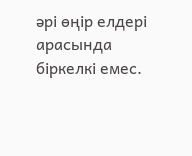әрі өңір елдері арасында біркелкі емес.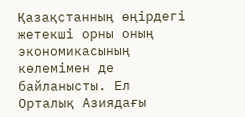Қазақстанның өңірдегі жетекші орны оның экономикасының көлемімен де байланысты. Ел Орталық Азиядағы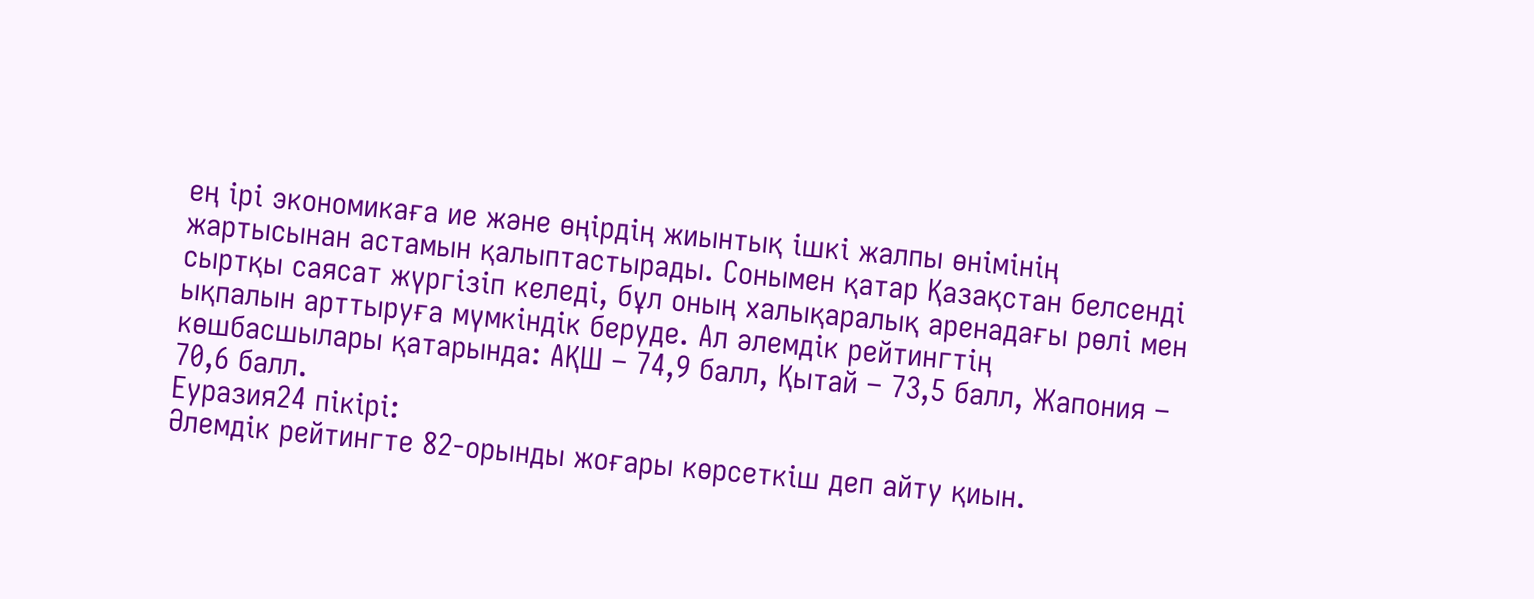ең ірі экономикаға ие және өңірдің жиынтық ішкі жалпы өнімінің жартысынан астамын қалыптастырады. Сонымен қатар Қазақстан белсенді сыртқы саясат жүргізіп келеді, бұл оның халықаралық аренадағы рөлі мен ықпалын арттыруға мүмкіндік беруде. Ал әлемдік рейтингтің көшбасшылары қатарында: АҚШ – 74,9 балл, Қытай – 73,5 балл, Жапония – 70,6 балл.
Еуразия24 пікірі:
Әлемдік рейтингте 82-орынды жоғары көрсеткіш деп айту қиын.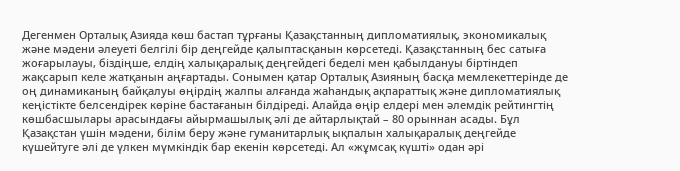Дегенмен Орталық Азияда көш бастап тұрғаны Қазақстанның дипломатиялық, экономикалық және мәдени әлеуеті белгілі бір деңгейде қалыптасқанын көрсетеді. Қазақстанның бес сатыға жоғарылауы, біздіңше, елдің халықаралық деңгейдегі беделі мен қабылдануы біртіндеп жақсарып келе жатқанын аңғартады. Сонымен қатар Орталық Азияның басқа мемлекеттерінде де оң динамиканың байқалуы өңірдің жалпы алғанда жаһандық ақпараттық және дипломатиялық кеңістікте белсендірек көріне бастағанын білдіреді. Алайда өңір елдері мен әлемдік рейтингтің көшбасшылары арасындағы айырмашылық әлі де айтарлықтай – 80 орыннан асады. Бұл Қазақстан үшін мәдени, білім беру және гуманитарлық ықпалын халықаралық деңгейде күшейтуге әлі де үлкен мүмкіндік бар екенін көрсетеді. Ал «жұмсақ күшті» одан әрі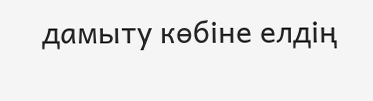дамыту көбіне елдің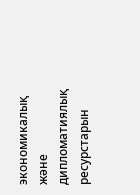экономикалық және дипломатиялық ресурстарын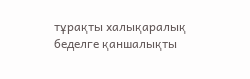тұрақты халықаралық беделге қаншалықты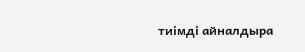тиімді айналдыра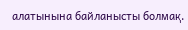алатынына байланысты болмақ.